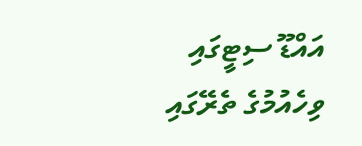އައްޑޫ ސިޓީގައި ވިހެއުމުގެ ތެރޭގައި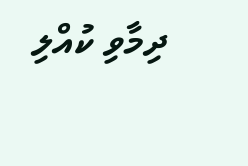ދިމާވި ކުއްލި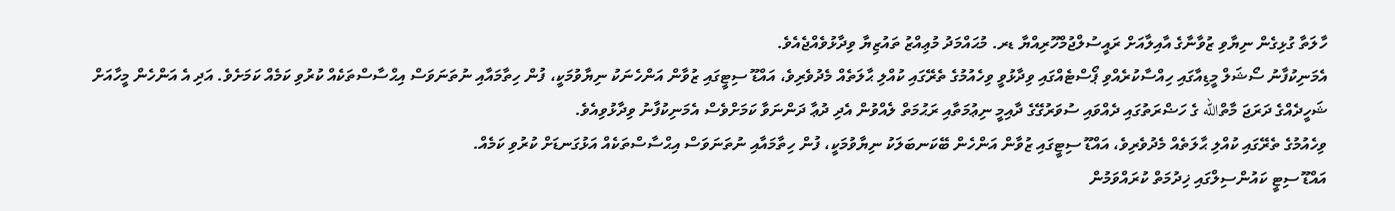ހާލަތާ ގުޅިގެން ނިޔާވި ޒުވާނާގެ އާއިލާއަށް ރައީސުލްޖުމްހޫރިއްޔާ ޑރ. މުޙައްމަދު މުޢިއްޒު ތައުޒިޔާ ވިދާޅުވެއްޖެއެވެ.
އެމަނިކުފާނު ސޯޝަލް މީޑިއާގައި ހިއްސާކުރެއްވި ޕޯސްޓެއްގައި ވިދާޅުވީ ވިހެއުމުގެ ތެރޭގައި ކުއްލި ޙާލަތެއް މެދުވެރިވެ، އައްޑޫ ސިޓީގައި ޒުވާން އަންހެނަކު ނިޔާވުމަކީ، ފުން ހިތާމައާއި ނުތަނަވަސް އިޙްސާސްތަކެއް ކުރުވި ކަމެއް ކަމަށެވެ. އަދި އެ އަންހެން މީހާއަށް ޝަހީދެއްގެ ދަރަޖަ މާތްالله ގެ ހަޟްރަތުގައި ދެއްވައި ސުވަރުގޭގެ ދާއިމީ ނިޢުމަތާއި ރަޙުމަތް ލެއްވުން އެދި ދުޢާ ދަންނަވާ ކަމަށްވެސް އެމަނިކުފާނު ވިދާޅުވިއެވެ.
ވިހެއުމުގެ ތެރޭގައި ކުއްލި ޙާލަތެއް މެދުވެރިވެ، އައްޑޫ ސިޓީގައި ޒުވާން އަންހެން ބޭކަނބަލަކު ނިޔާވުމަކީ، ފުން ހިތާމައާއި ނުތަނަވަސް އިޙްސާސްތަކެއް އަޅުގަނޑަށް ކުރުވި ކަމެއް.
އައްޑޫ ސިޓީ ކައުންސިލްގައި ޚިދުމަތް ކުރައްވަމުން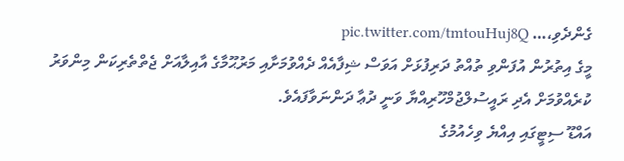ގެންދެވި،… pic.twitter.com/tmtouHuj8Q
މީގެ އިތުރުން އުފަންވި ތުއްތު ދަރިފުޅަށް އަވަސް ޝިފާއެއް ދެއްވުމަށާއި މަރުޙޫމާގެ އާއިލާއަށް ޖެތްތެރިކަން މިންވަރު ކުރެއްވުމަށް އެދި ރައީސުލްޖުމްހޫރިއްޔާ ވަނީ ދުޢާ ދަންނަވާފައެވެ.
އައްޑޫ ސިޓީގައި އިއްޔެ ވިހެއުމުގެ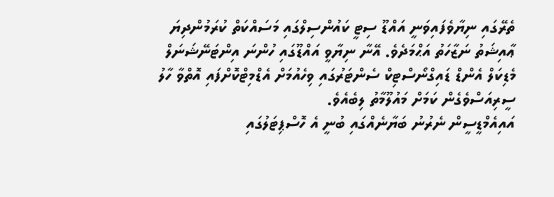ތެރޭގައި ނިޔާވެފައިވަނީ އައްޑޫ ސިޓީ ކައުންސިލްގައި މަސައްކަތް ކުރަމުންދިޔަ ޢާއިޝަތު ނަޒާހަތު އަޙްމަދެވެ. އޭނާ ނިޔާވީ އައްޑޫގައި ހުންނަ އިންޓަނޭޝަނަލް މެޑިކަލް އެންޑް ޑައިގްނޯސްޓިކް ސެންޓަރުގައި ވިހެއުމަށް އެޑްމިޓްކޮށްފައި އޮތްވާ ހާލު ސީރިއަސްވެގެން ކަމަށް މައުލޫމާތު ލިބެއެވެ.
އައިއެމްޑީސީން ނެރުނު ބަޔާނެއްގައި ބުނީ އެ ހޮސްޕިޓަލުގައި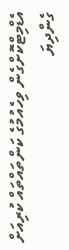އެޑްމިޓްކޮށްގެން ވިހެއުމުގެ ކަންތައްތައް ކުރިއަށް ގެންދިޔަ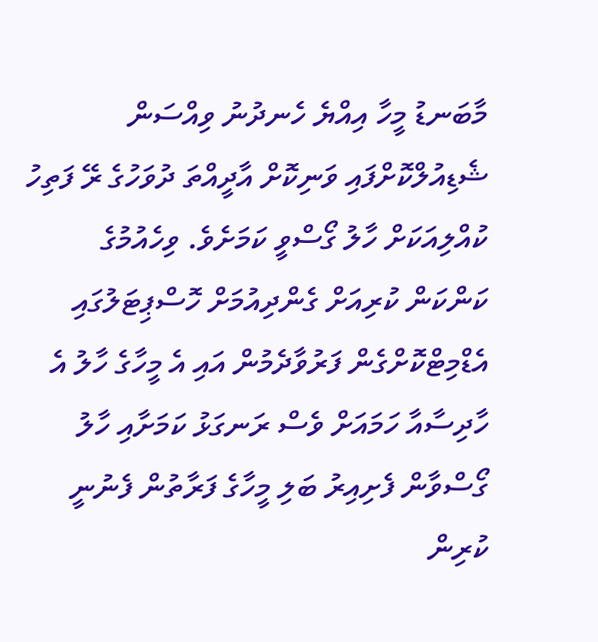މާބަނޑު މީހާ އިއްޔެ ހެނދުނު ވިއްސަން ޝެޑިއުލްކޮށްފައި ވަނިކޮށް އާދީއްތަ ދުވަހުގެ ރޭ ފަތިހު ކުއްލިއަކަށް ހާލު ގޯސްވީ ކަމަށެވެ. ވިހެއުމުގެ ކަންކަން ކުރިއަށް ގެންދިއުމަށް ހޮސްޕިޓަލުގައި އެޑްމިޓްކޮށްގެން ފަރުވާދެމުން އައި އެ މީހާގެ ހާލު އެ ހާދިސާއާ ހަމައަށް ވެސް ރަނގަޅު ކަމަށާއި ހާލު ގޯސްވާން ފެށިއިރު ބަލި މީހާގެ ފަރާތުން ފެނުނީ ކުރިން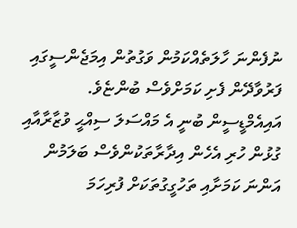ނުފެންނަ ހާލަތެއްކަމުން ވަގުތުން އިމަޖެންސީގައި ފަރުވާދޭން ފެށި ކަމަށްވެސް ބުންޏެވެ.
އައިއެމްޑީސީން ބުނީ އެ މައްސަލަ ސިއްޙީ ވުޒާރާއާއި ގުޅުން ހުރި އެހެން އިދާރާތަކުންވެސް ބަލަމުން އަންނަ ކަމަށާއި ތަހުގީގުތަކަށް ފުރިހަމަ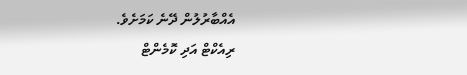އެއްބާރުލުން ދޭނެ ކަމަށެވެ.
ރިއެކްޓް އަދި ކޮމެންޓް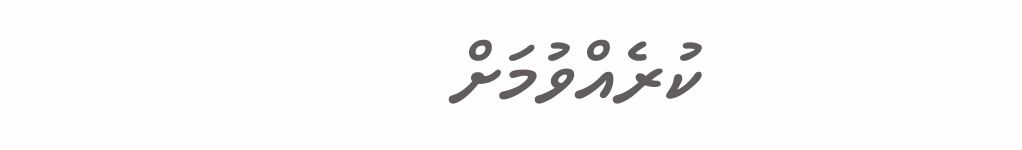ކުރެއްވުމަށް